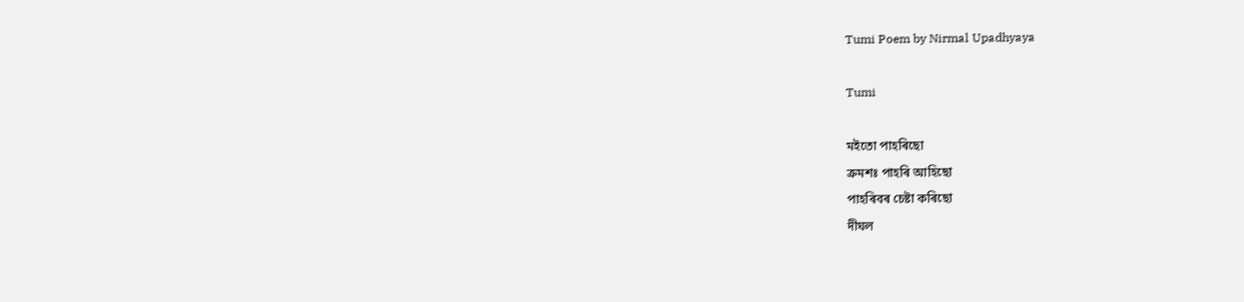Tumi Poem by Nirmal Upadhyaya

Tumi

মইতো পাহৰিছো
ক্ৰমশঃ পাহৰি আহিছো
পাহৰিবৰ চেষ্টা কৰিছো
দীঘল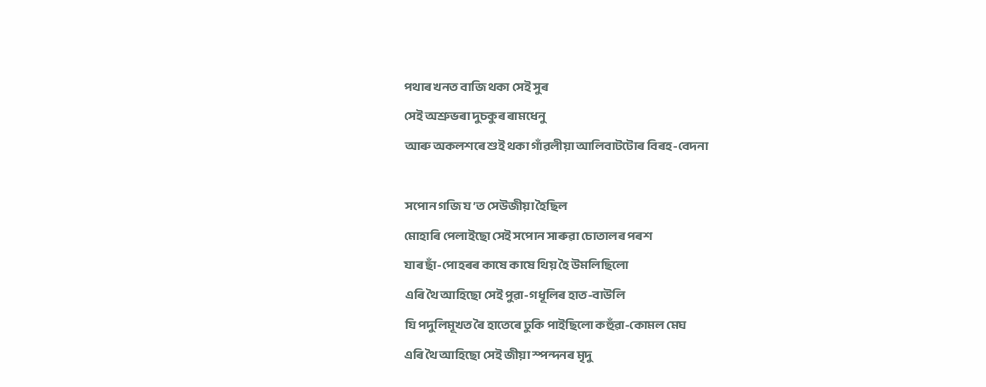পথাৰ খনত বাজি থকা সেই সুৰ
সেই অশ্ৰুভৰা দুচকুৰ ৰামধেনু
আৰু অকলশৰে শুই থকা গাঁৱলীয়া আলিবাটটোৰ বিৰহ-বেদনা

সপোন গজি য’ত সেউজীয়া হৈছিল
মোহাৰি পেলাইছো সেই সপোন সাৰুৱা চোতালৰ পৰশ
যাৰ ছাঁ-পোহৰৰ কাষে কাষে থিয় হৈ উমলিছিলো
এৰি থৈ আহিছো সেই পুৱা-গধূলিৰ হাত-বাউলি
যি পদুলিমূখত ৰৈ হাতেৰে ঢুকি পাইছিলো কহুঁৱা-কোমল মেঘ
এৰি থৈ আহিছো সেই জীয়া স্পন্দনৰ মৃদু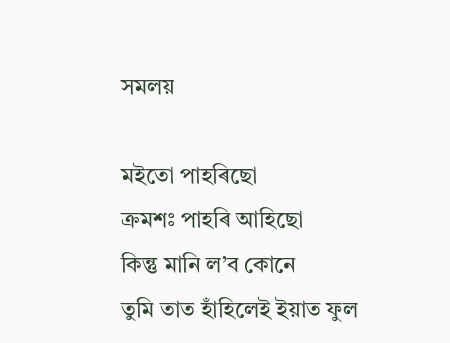সমলয়

মইতো পাহৰিছো
ক্ৰমশঃ পাহৰি আহিছো
কিন্তু মানি ল’ব কোনে
তুমি তাত হাঁহিলেই ইয়াত ফুল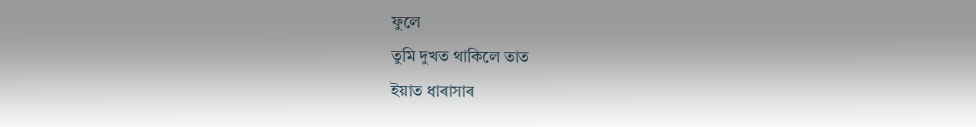ফুলে
তুমি দুখত থাকিলে তাত
ইয়াত ধাৰাসাৰ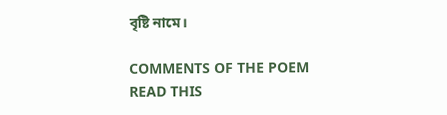বৃষ্টি নামে।

COMMENTS OF THE POEM
READ THIS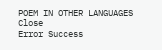POEM IN OTHER LANGUAGES
Close
Error Success